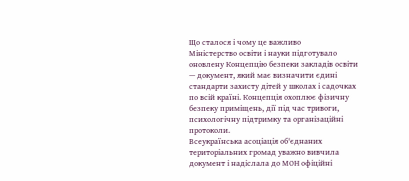Що сталося і чому це важливо
Міністерство освіти і науки підготувало оновлену Концепцію безпеки закладів освіти — документ, який має визначити єдині стандарти захисту дітей у школах і садочках по всій країні. Концепція охоплює фізичну безпеку приміщень, дії під час тривоги, психологічну підтримку та організаційні протоколи.
Всеукраїнська асоціація об'єднаних територіальних громад уважно вивчила документ і надіслала до МОН офіційні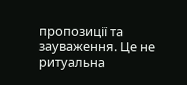пропозиції та зауваження. Це не ритуальна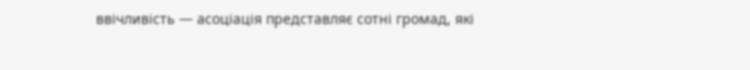ввічливість — асоціація представляє сотні громад, які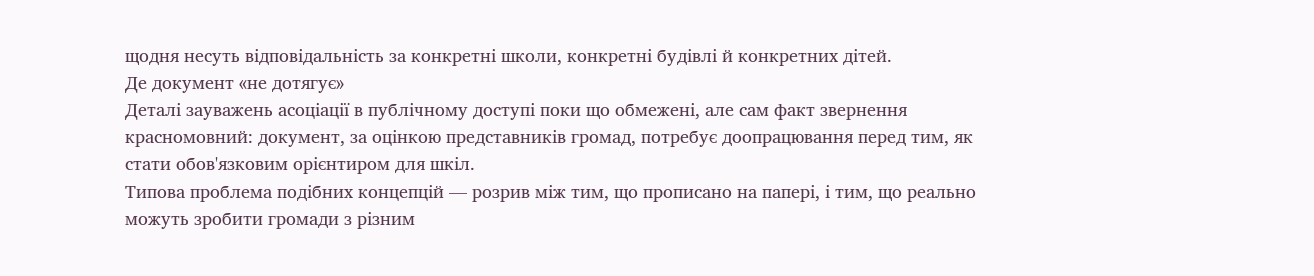щодня несуть відповідальність за конкретні школи, конкретні будівлі й конкретних дітей.
Де документ «не дотягує»
Деталі зауважень асоціації в публічному доступі поки що обмежені, але сам факт звернення красномовний: документ, за оцінкою представників громад, потребує доопрацювання перед тим, як стати обов'язковим орієнтиром для шкіл.
Типова проблема подібних концепцій — розрив між тим, що прописано на папері, і тим, що реально можуть зробити громади з різним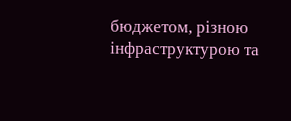бюджетом, різною інфраструктурою та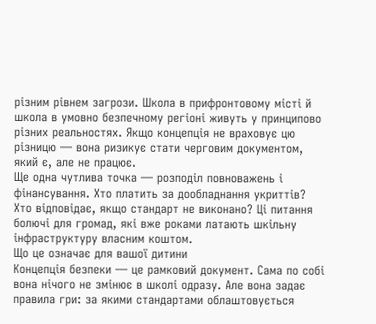різним рівнем загрози. Школа в прифронтовому місті й школа в умовно безпечному регіоні живуть у принципово різних реальностях. Якщо концепція не враховує цю різницю — вона ризикує стати черговим документом, який є, але не працює.
Ще одна чутлива точка — розподіл повноважень і фінансування. Хто платить за дообладнання укриттів? Хто відповідає, якщо стандарт не виконано? Ці питання болючі для громад, які вже роками латають шкільну інфраструктуру власним коштом.
Що це означає для вашої дитини
Концепція безпеки — це рамковий документ. Сама по собі вона нічого не змінює в школі одразу. Але вона задає правила гри: за якими стандартами облаштовується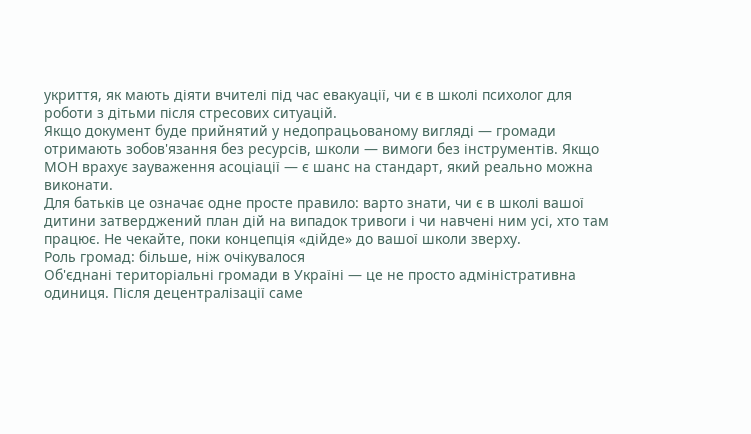укриття, як мають діяти вчителі під час евакуації, чи є в школі психолог для роботи з дітьми після стресових ситуацій.
Якщо документ буде прийнятий у недопрацьованому вигляді — громади отримають зобов'язання без ресурсів, школи — вимоги без інструментів. Якщо МОН врахує зауваження асоціації — є шанс на стандарт, який реально можна виконати.
Для батьків це означає одне просте правило: варто знати, чи є в школі вашої дитини затверджений план дій на випадок тривоги і чи навчені ним усі, хто там працює. Не чекайте, поки концепція «дійде» до вашої школи зверху.
Роль громад: більше, ніж очікувалося
Об'єднані територіальні громади в Україні — це не просто адміністративна одиниця. Після децентралізації саме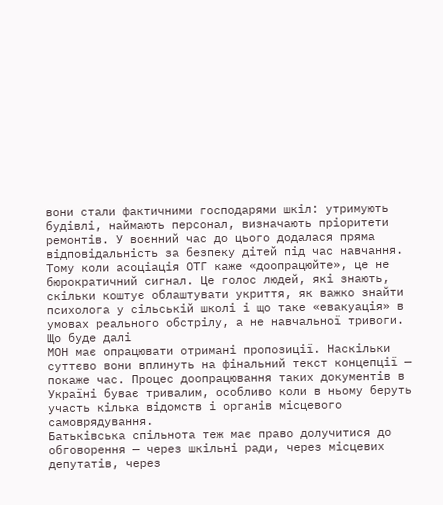вони стали фактичними господарями шкіл: утримують будівлі, наймають персонал, визначають пріоритети ремонтів. У воєнний час до цього додалася пряма відповідальність за безпеку дітей під час навчання.
Тому коли асоціація ОТГ каже «доопрацюйте», це не бюрократичний сигнал. Це голос людей, які знають, скільки коштує облаштувати укриття, як важко знайти психолога у сільській школі і що таке «евакуація» в умовах реального обстрілу, а не навчальної тривоги.
Що буде далі
МОН має опрацювати отримані пропозиції. Наскільки суттєво вони вплинуть на фінальний текст концепції — покаже час. Процес доопрацювання таких документів в Україні буває тривалим, особливо коли в ньому беруть участь кілька відомств і органів місцевого самоврядування.
Батьківська спільнота теж має право долучитися до обговорення — через шкільні ради, через місцевих депутатів, через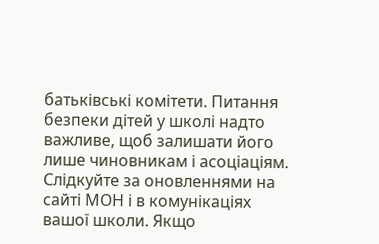батьківські комітети. Питання безпеки дітей у школі надто важливе, щоб залишати його лише чиновникам і асоціаціям.
Слідкуйте за оновленнями на сайті МОН і в комунікаціях вашої школи. Якщо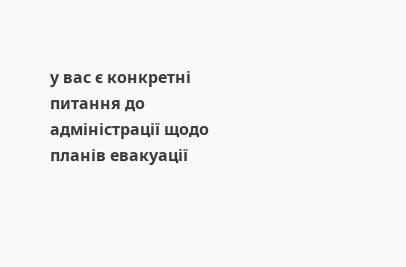у вас є конкретні питання до адміністрації щодо планів евакуації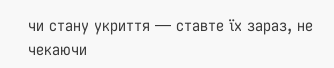чи стану укриття — ставте їх зараз, не чекаючи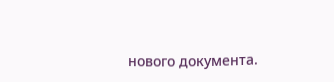нового документа.